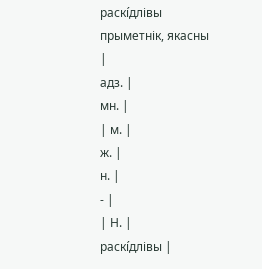раскі́длівы
прыметнік, якасны
|
адз. |
мн. |
| м. |
ж. |
н. |
- |
| Н. |
раскі́длівы |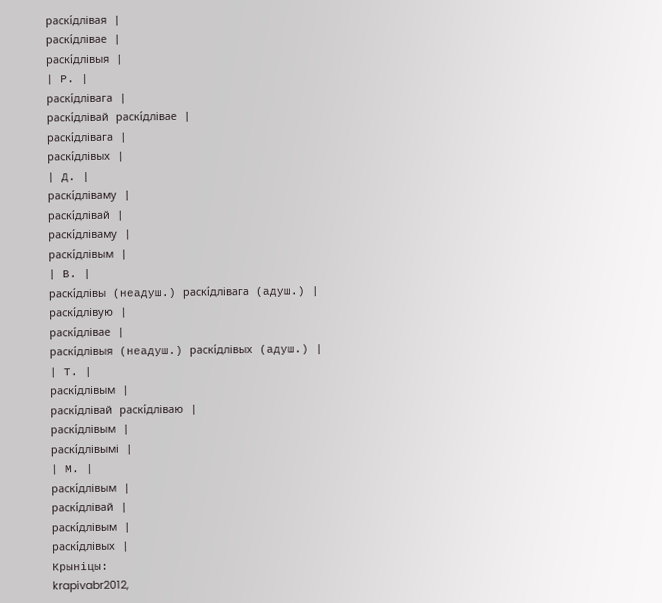раскі́длівая |
раскі́длівае |
раскі́длівыя |
| Р. |
раскі́длівага |
раскі́длівай раскі́длівае |
раскі́длівага |
раскі́длівых |
| Д. |
раскі́дліваму |
раскі́длівай |
раскі́дліваму |
раскі́длівым |
| В. |
раскі́длівы (неадуш.) раскі́длівага (адуш.) |
раскі́длівую |
раскі́длівае |
раскі́длівыя (неадуш.) раскі́длівых (адуш.) |
| Т. |
раскі́длівым |
раскі́длівай раскі́дліваю |
раскі́длівым |
раскі́длівымі |
| М. |
раскі́длівым |
раскі́длівай |
раскі́длівым |
раскі́длівых |
Крыніцы:
krapivabr2012,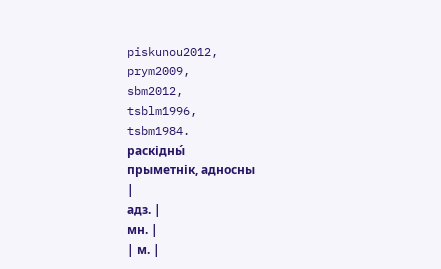piskunou2012,
prym2009,
sbm2012,
tsblm1996,
tsbm1984.
раскідны́
прыметнік, адносны
|
адз. |
мн. |
| м. |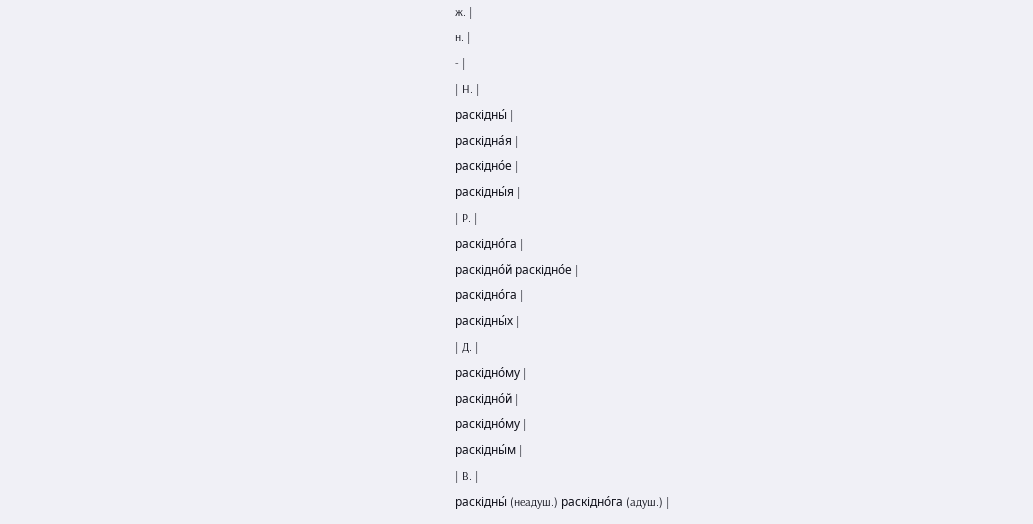ж. |
н. |
- |
| Н. |
раскідны́ |
раскідна́я |
раскідно́е |
раскідны́я |
| Р. |
раскідно́га |
раскідно́й раскідно́е |
раскідно́га |
раскідны́х |
| Д. |
раскідно́му |
раскідно́й |
раскідно́му |
раскідны́м |
| В. |
раскідны́ (неадуш.) раскідно́га (адуш.) |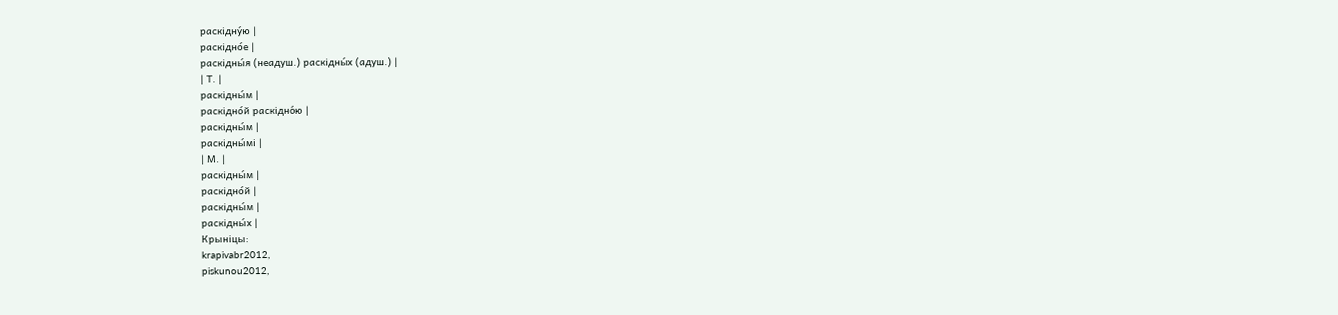раскідну́ю |
раскідно́е |
раскідны́я (неадуш.) раскідны́х (адуш.) |
| Т. |
раскідны́м |
раскідно́й раскідно́ю |
раскідны́м |
раскідны́мі |
| М. |
раскідны́м |
раскідно́й |
раскідны́м |
раскідны́х |
Крыніцы:
krapivabr2012,
piskunou2012,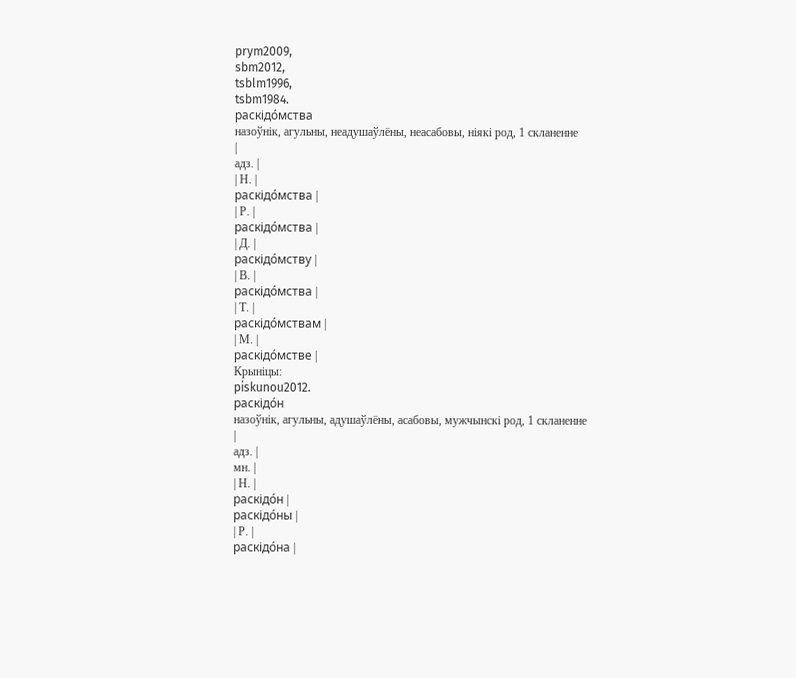prym2009,
sbm2012,
tsblm1996,
tsbm1984.
раскідо́мства
назоўнік, агульны, неадушаўлёны, неасабовы, ніякі род, 1 скланенне
|
адз. |
| Н. |
раскідо́мства |
| Р. |
раскідо́мства |
| Д. |
раскідо́мству |
| В. |
раскідо́мства |
| Т. |
раскідо́мствам |
| М. |
раскідо́мстве |
Крыніцы:
piskunou2012.
раскідо́н
назоўнік, агульны, адушаўлёны, асабовы, мужчынскі род, 1 скланенне
|
адз. |
мн. |
| Н. |
раскідо́н |
раскідо́ны |
| Р. |
раскідо́на |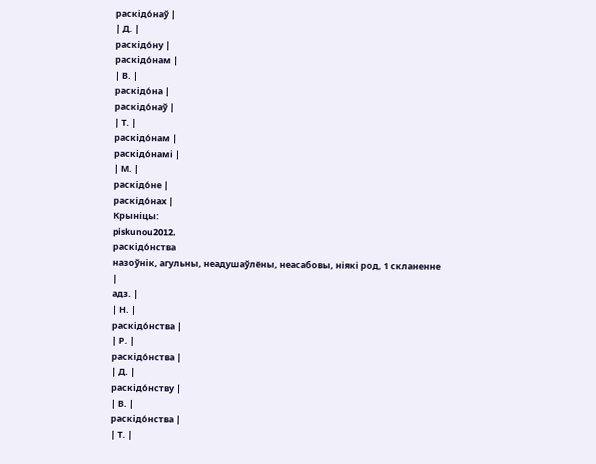раскідо́наў |
| Д. |
раскідо́ну |
раскідо́нам |
| В. |
раскідо́на |
раскідо́наў |
| Т. |
раскідо́нам |
раскідо́намі |
| М. |
раскідо́не |
раскідо́нах |
Крыніцы:
piskunou2012.
раскідо́нства
назоўнік, агульны, неадушаўлёны, неасабовы, ніякі род, 1 скланенне
|
адз. |
| Н. |
раскідо́нства |
| Р. |
раскідо́нства |
| Д. |
раскідо́нству |
| В. |
раскідо́нства |
| Т. |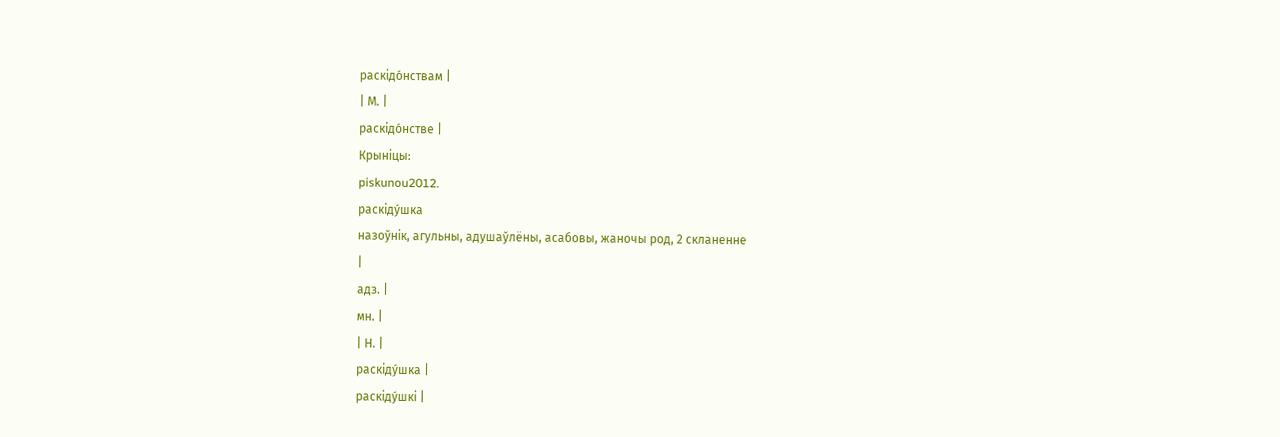раскідо́нствам |
| М. |
раскідо́нстве |
Крыніцы:
piskunou2012.
раскіду́шка
назоўнік, агульны, адушаўлёны, асабовы, жаночы род, 2 скланенне
|
адз. |
мн. |
| Н. |
раскіду́шка |
раскіду́шкі |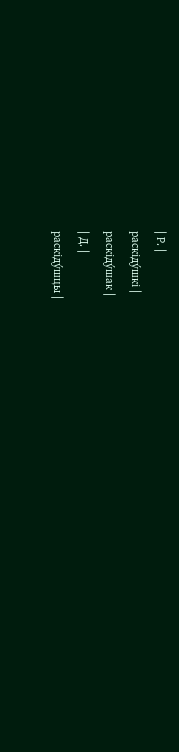| Р. |
раскіду́шкі |
раскіду́шак |
| Д. |
раскіду́шцы |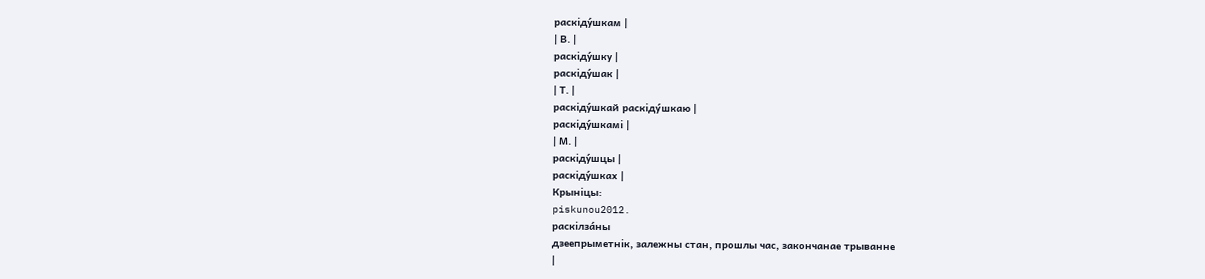раскіду́шкам |
| В. |
раскіду́шку |
раскіду́шак |
| Т. |
раскіду́шкай раскіду́шкаю |
раскіду́шкамі |
| М. |
раскіду́шцы |
раскіду́шках |
Крыніцы:
piskunou2012.
раскілза́ны
дзеепрыметнік, залежны стан, прошлы час, закончанае трыванне
|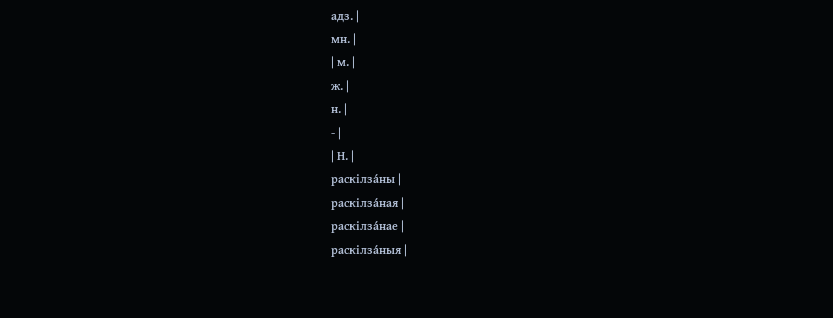адз. |
мн. |
| м. |
ж. |
н. |
- |
| Н. |
раскілза́ны |
раскілза́ная |
раскілза́нае |
раскілза́ныя |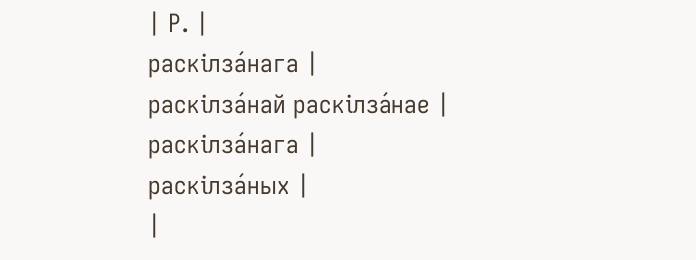| Р. |
раскілза́нага |
раскілза́най раскілза́нае |
раскілза́нага |
раскілза́ных |
|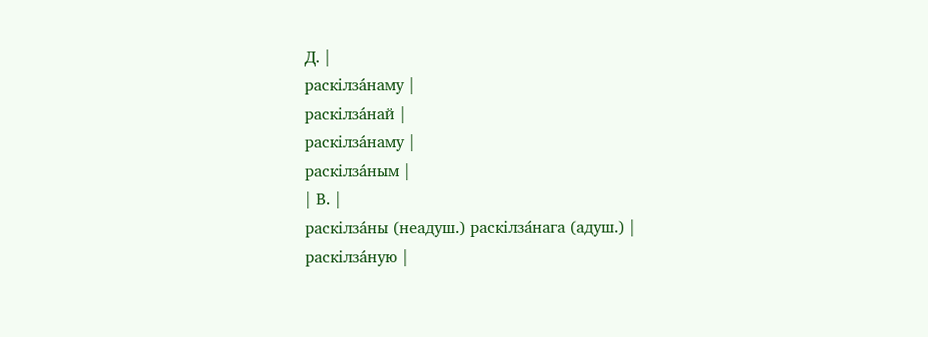Д. |
раскілза́наму |
раскілза́най |
раскілза́наму |
раскілза́ным |
| В. |
раскілза́ны (неадуш.) раскілза́нага (адуш.) |
раскілза́ную |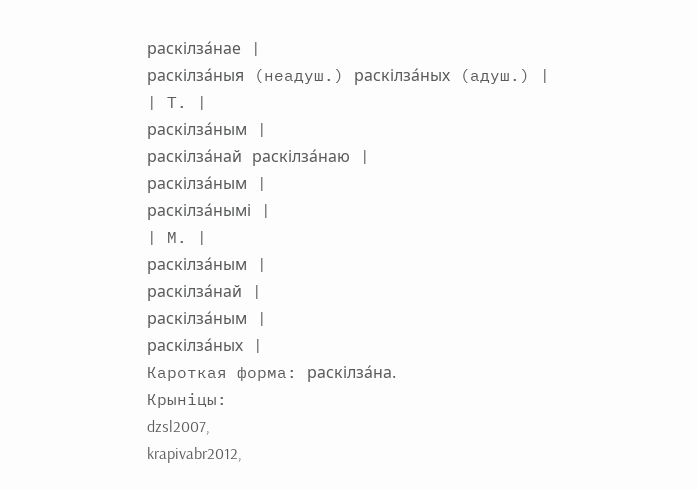раскілза́нае |
раскілза́ныя (неадуш.) раскілза́ных (адуш.) |
| Т. |
раскілза́ным |
раскілза́най раскілза́наю |
раскілза́ным |
раскілза́нымі |
| М. |
раскілза́ным |
раскілза́най |
раскілза́ным |
раскілза́ных |
Кароткая форма: раскілза́на.
Крыніцы:
dzsl2007,
krapivabr2012,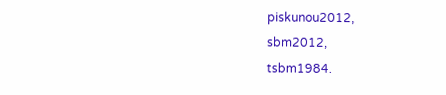piskunou2012,
sbm2012,
tsbm1984.